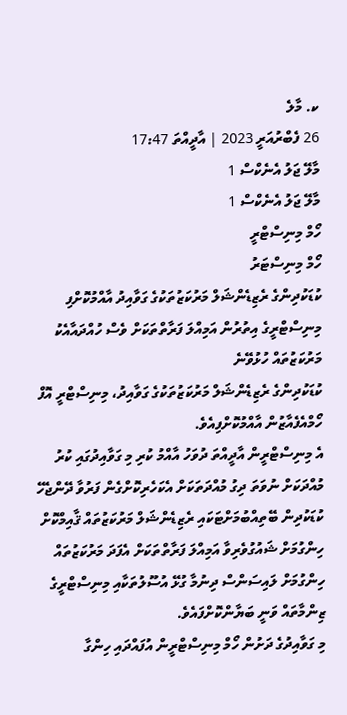ކ. މާލެ
26 ފެބްރުއަރީ 2023 | އާދީއްތަ 17:47
މާލޭ ޖަލު އެނެކްސް 1
މާލޭ ޖަލު އެނެކްސް 1
ހޯމް މިނިސްޓްރީ
ހޯމް މިނިސްޓަރު
ކުޑަކުދިންގެ ރެޒިޑެންޝަލް މަރުކަޒުތަކުގެ ގަވާއިދު އާއްމުކޮށްފި
މިނިސްޓްރީގެ އިތުރުން އަމިއްލަ ފަރާތްތަކަށް ވެސް ހުއްދައާއެކު މަރުކަޒުތައް ހުޅުވޭނެ
ކުޑަކުދިންގެ ރެޒިޑެންޝަލް މަރުކަޒުތަކުގެ ގަވާއިދު، މިނިސްޓްރީ އޮފް ހޯމްއެފެއާޒުން އާއްމުކޮށްފިއެވެ.
އެ މިނިސްޓްރީން އާދީއްތަ ދުވަހު އާއްމު ކުރި މި ގަވާއިދުގައި ކުރު މުއްދަކަށް ނުވަތަ ދިގު މުއްދަތަކަށް އެކަހެރިކޮށްގެން ފަރުވާ ދޭންޖެހޭ ކުޑަކުދިން ބޭތިއްބުމަށްޓަކައި ރެޒިޑެންޝަލް މަރުކަޒުތައް ޤާއިމްކޮށް ހިންގުމަށް ޝައުގުވެރިވާ އަމިއްލަ ފަރާތްތަކަށް އެފަދަ މަރުކަޒުތައް ހިންގުމަށް ލައިސަންސް ދިނުމާ ގުޅޭ އުސޫލުތަކާއި މިނިސްޓްރީގެ ޒިންމާތައް ވަނީ ބަޔާންކޮށްފައެވެ.
މި ގަވާއިދުގެ ދަށުން ހޯމް މިނިސްޓްރީން އުފައްދައި ހިންގާ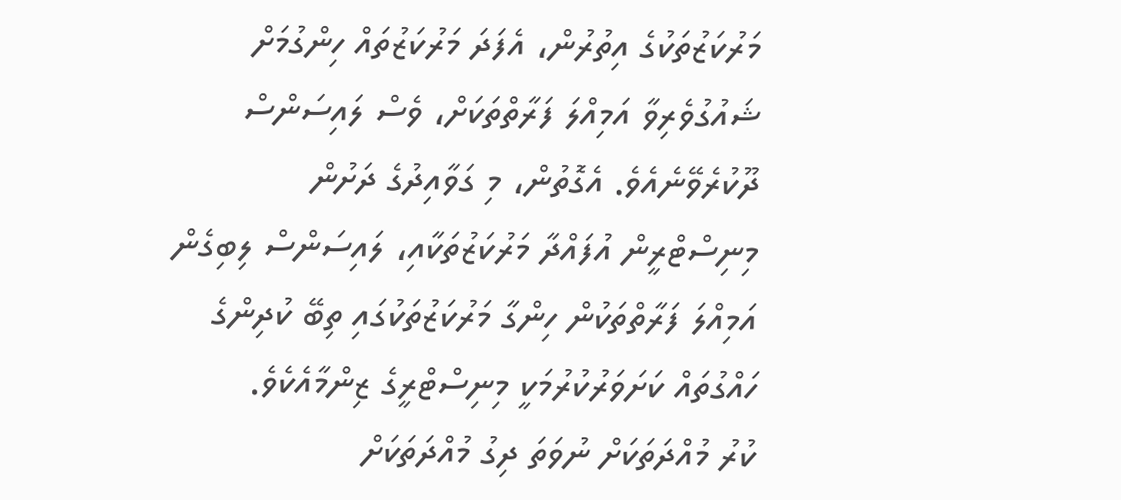މަރުކަޒުތަކުގެ އިތުރުން، އެފަދަ މަރުކަޒުތައް ހިންގުމަށް ޝައުގުވެރިވާ އަމިއްލަ ފަރާތްތަކަށް، ވެސް ލައިސަންސް ދޫކުރެވޭނެއެވެ. އެގޮތުން، މި ގަވާއިދުގެ ދަށުން މިނިސްޓްރީން އުފައްދާ މަރުކަޒުތަކާއި، ލައިސަންސް ލިބިގެން އަމިއްލަ ފަރާތްތަކުން ހިންގާ މަރުކަޒުތަކުގައި ތިބޭ ކުދިންގެ ހައްގުތައް ކަށަވަރުކުރުމަކީ މިނިސްޓްރީގެ ޒިންމާއެކެވެ.
ކުރު މުއްދަތަކަށް ނުވަތަ ދިގު މުއްދަތަކަށް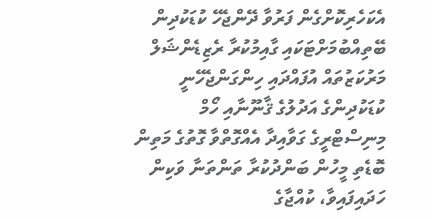އެކަހެރިކޮށްގެން ފަރުވާ ދޭންޖެހޭ ކުޑަކުދިން ބޭތިއްބުމަށްޓަކައި ގާއިމުކުރާ ރެޒިޑެންޝަލް މަރުކަޒުތައް އުފައްދައި ހިންގަންޖެހޭނީ ކުޑަކުދިންގެ އަދުލުގެ ޤާނޫނާއި ހޯމް މިނިސްޓްރީގެ ގަވާއިދާ އެއްގޮތްވާ ގޮތުގެ މަތިން ބޮޑެތި މީހުން ބަންދުކުރާ ތަންތަނާ ވަކިން ހަދައިފައިވާ، ކުއްޖާގެ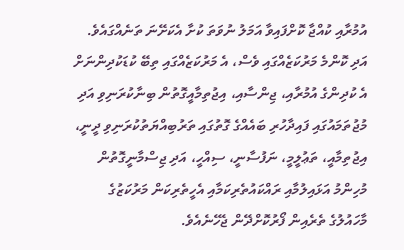އުމުރާއި ކުއްޖާ ކޮށްފައިވާ އަމަލު ނުވަތަ ކުށާ އެކަށޭނަ ތަނެއްގައެވެ. އަދި ކޮންމެ މަރުކަޒެއްގައި ވެސް، އެ މަރުކަޒެއްގައި ތިބޭ ކުޑަކުދިންނަށް އެ ކުދިންގެ އުމުރާއި، ޖިންސާއި، އިޖުތިމާއީގޮތުން ބިނާކުރަނިވި އަދި މުޖުތަމައުގައި ފައިދާހުރި ބައެއްގެ ގޮތުގައި ތަރުބިއްޔަތުކުރަނިވި ދީނީ، އިޖުތިމާއީ، ތަޢުލީމީ، ނަފުސާނީ، ސިއްހީ، އަދި ޖިސްމާނީގޮތުން މުހިންމު އަޅައިލުމާއި ރައްކައުތެރިކަމާއި އެހީތެރިކަން މަރުކަޒުގެ މާހައުލުގެ ތެރެއިން ފޯރުކޮށްދޭން ޖެހޭނެއެވެ.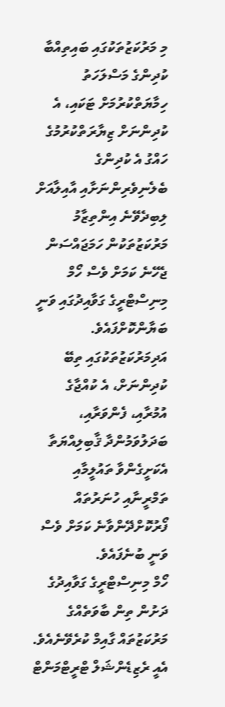މި މަރުކަޒުތަކުގައި ބައިތިއްބާ ކުދިންގެ މަސްލަހަތު ހިމާޔަތްކުރުމަށް ޓަކައި، އެ ކުދިންނަށް ޒިޔާރަތްކުރުމުގެ ހައްގު އެ ކުދިންގެ ބެލެނިވެރިންނަށާއި އާއިލާއަށް ލިބިދެވޭނެ އިންތިޒާމު މަރުކަޒުތަކުން ހަމަޖައްސަން ޖެހޭނެ ކަމަށް ވެސް ހޯމް މިނިސްޓްރީގެ ގަވާއިދުގައި ވަނީ ބަޔާންކޮށްފައެވެ. އަދިމަރުކަޒުތަކުގައި ތިބޭ ކުދިންނަށް، އެ ކުއްޖާގެ އުމުރާއި، ފެންވަރާއި، ބަދަލުވަމުންދާ ޤާބިލިއްޔަތާ އެކަށީގެންވާ ތައުލީމާއި ތަމްރީނާއި ހުނަރުތައް ފޯރުކޮށްދޭންވާނެ ކަމަށް ވެސް ވަނީ ބުނެފައެވެ.
ހޯމް މިނިސްޓްރީގެ ގަވާއިދުގެ ދަށުން ތިން ބާވަތެއްގެ މަރުކަޒުތައް ގާއިމް ކުރެވޭނެއެވެ. އެއީ ރެޒިޑެންޝަލް ޓްރީޓްމަންޓް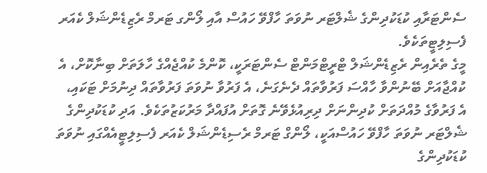ސެންޓަރާއި ކުޑަކުދިންގެ ޝެލްޓަރ ނުވަތަ ހާފްވޭ ހައުސް އާއި ލޯންގ ޓަރމް ރެޒިޑެންޝަލް ކެއަރ ފެސިލިޓީތަކެވެ.
މީގެ ތެރެއިން ރެޒިޑެންޝަލް ޓްރީޓްމަންޓް ސެންޓަރަކީ، ކޮންމެ ކުއްޖެއްގެ ހާލަތަށް ބިނާކޮށް، އެ ކުއްޖާއަށް ބޭނުންވާ ހާއްސަ ފަރުވާތައް ދެނެގަނެ، އެ ފަރުވާ ނުވަތަ ފަރުވާތައް ދިނުމަށް ޓަކައި، އެ ފަރުވާގެ މުއްދަތަށް ކުދިންނަށް ދިރިއުޅެވޭނެ ގޮތަށް އުފައްދާ މަރުކަޒުތަކެވެ. އަދި ކުޑަކުދިންގެ ޝެލްޓަރ ނުވަތަ ހާފްވޭ ހައުސްއަކީ، ލޯންގް ޓަރމް ރެސިޑެންޝަލް ކެއަރ ފެސިލިޓީއެއްގައި ނުވަތަ ކުޑަކުދިންގެ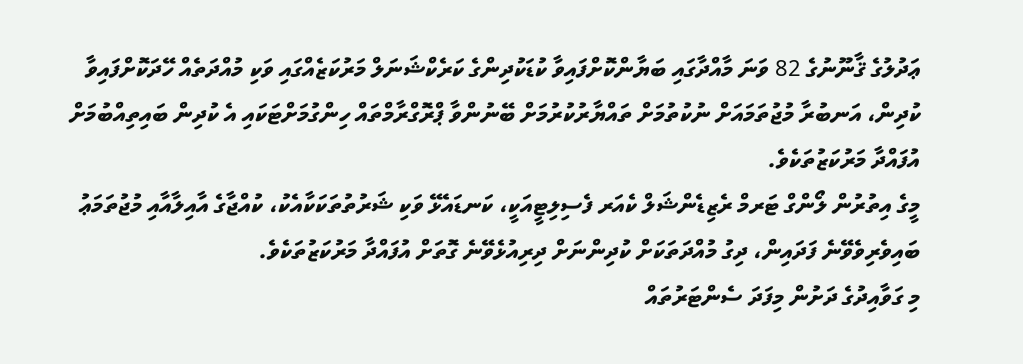ޢަދުލުގެ ޤާނޫނުގެ 82 ވަނަ މާއްދާގައި ބަޔާންކޮށްފައިވާ ކުޑަކުދިންގެ ކަރެކްޝަނަލް މަރުކަޒެއްގައި ވަކި މުއްދަތެއް ހޭދަކޮށްފައިވާ ކުދިން، އަނބުރާ މުޖުތަމައަށް ނުކުތުމަށް ތައްޔާރުކުރުމަށް ބޭނުންވާ ޕްރޮގްރާމްތައް ހިންގުމަށްޓަކައި އެ ކުދިން ބައިތިއްބުމަށް އުފައްދާ މަރުކަޒުތަކެވެ.
މީގެ އިތުރުން ލޯންގް ޓަރމް ރެޒިޑެންޝަލް ކެއަރ ފެސިލިޓީއަކީ، ކަނޑައެޅޭ ވަކި ޝަރުތުތަކަކާއެކު، ކުއްޖާގެ އާއިލާއާއި މުޖުތަމަޢު ބައިވެރިވެވޭނެ ފަދައިން، ދިގު މުއްދަތަކަށް ކުދިންނަށް ދިރިއުޅެވޭނެ ގޮތަށް އުފައްދާ މަރުކަޒުތަކެވެ.
މި ގަވާއިދުގެ ދަށުން މިފަދަ ސެންޓަރުތައް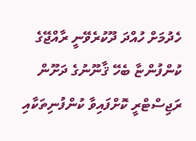ހެދުމަށް ހުއްދަ ދޫކުރެވޭނީ ރާއްޖޭގެ ކުންފުންޏާ ބެހޭ ޤާނޫނުގެ ދަށޫން ރަޖިސްޓްރީ ކޮށްފައިވާ ކުންފުނިތަކާއި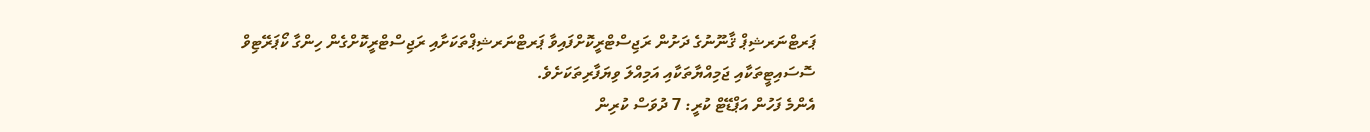ޕަރޓްނަރޝިޕް ޤާނޫނުގެ ދަށުން ރަޖިސްޓްރީކޮށްފައިވާ ޕަރޓްނަރޝިޕްތަކަށާއި ރަޖިސްޓްރީކޮށްގެން ހިންގާ ކޯޕަރޭޓިވް ސޮސައިޓީތަކާއި ޖަމިއްޔާތަކާއި އަމިއްލަ ވިޔަފާރިތަކަށެވެ.
އެންމެ ފަހުން އަޕްޑޭޓް ކުރީ: 7 ދުވަސް ކުރިން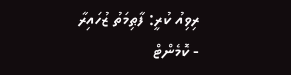ރިވިއު ކުރީ: ފާޠިމަތު ޒުހައިރާ
- ކޮމެންޓް